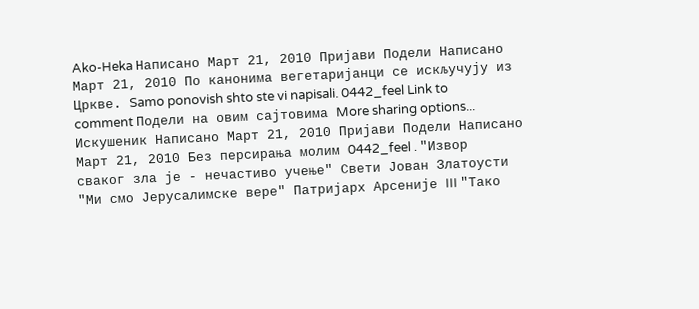Ako-Heka Написано Март 21, 2010 Пријави Подели Написано Март 21, 2010 По канонима вегетаријанци се искључују из Цркве. Samo ponovish shto ste vi napisali. 0442_feel Link to comment Подели на овим сајтовима More sharing options...
Искушеник Написано Март 21, 2010 Пријави Подели Написано Март 21, 2010 Без персирања молим 0442_feel . "Извор сваког зла је - нечастиво учење" Свети Јован Златоусти "Ми смо Јерусалимске вере" Патријарх Арсеније III "Тако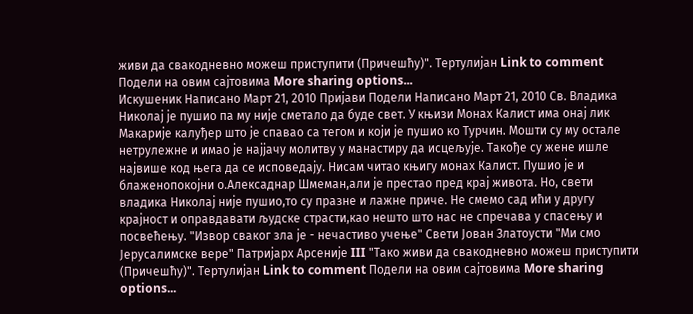живи да свакодневно можеш приступити (Причешћу)". Тертулијан Link to comment Подели на овим сајтовима More sharing options...
Искушеник Написано Март 21, 2010 Пријави Подели Написано Март 21, 2010 Св. Владика Николај је пушио па му није сметало да буде свет. У књизи Монах Калист има онај лик Макарије калуђер што је спавао са тегом и који је пушио ко Турчин. Мошти су му остале нетрулежне и имао је најјачу молитву у манастиру да исцељује. Такође су жене ишле највише код њега да се исповедају. Нисам читао књигу монах Калист. Пушио је и блаженопокојни о.Алексаднар Шмеман,али је престао пред крај живота. Но, свети владика Николај није пушио,то су празне и лажне приче. Не смемо сад ићи у другу крајност и оправдавати људске страсти,као нешто што нас не спречава у спасењу и посвећењу. "Извор сваког зла је - нечастиво учење" Свети Јован Златоусти "Ми смо Јерусалимске вере" Патријарх Арсеније III "Тако живи да свакодневно можеш приступити (Причешћу)". Тертулијан Link to comment Подели на овим сајтовима More sharing options...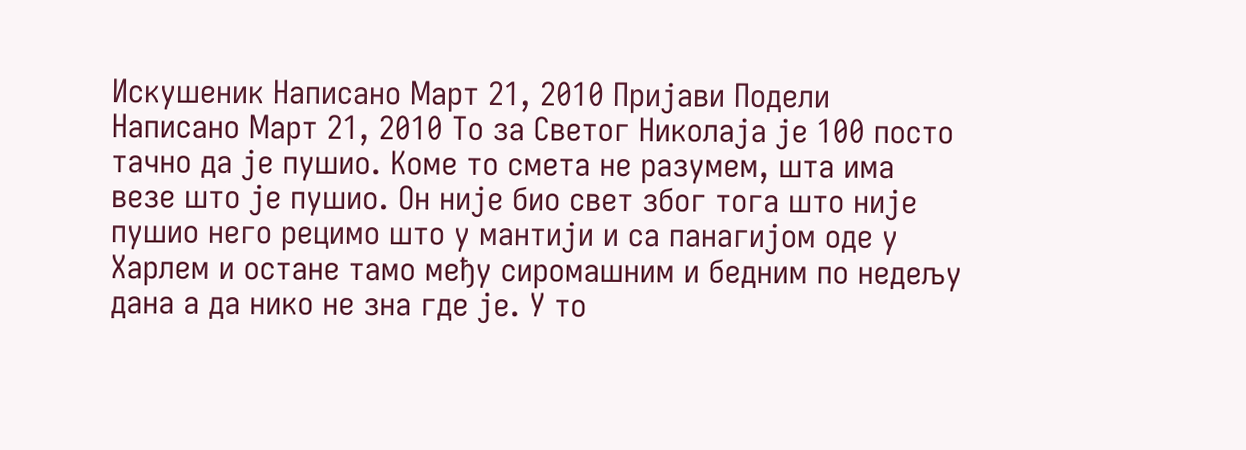Искушеник Написано Март 21, 2010 Пријави Подели Написано Март 21, 2010 То за Светог Николаја је 100 посто тачно да је пушио. Коме то смета не разумем, шта има везе што је пушио. Он није био свет због тога што није пушио него рецимо што у мантији и са панагијом оде у Харлем и остане тамо међу сиромашним и бедним по недељу дана а да нико не зна где је. У то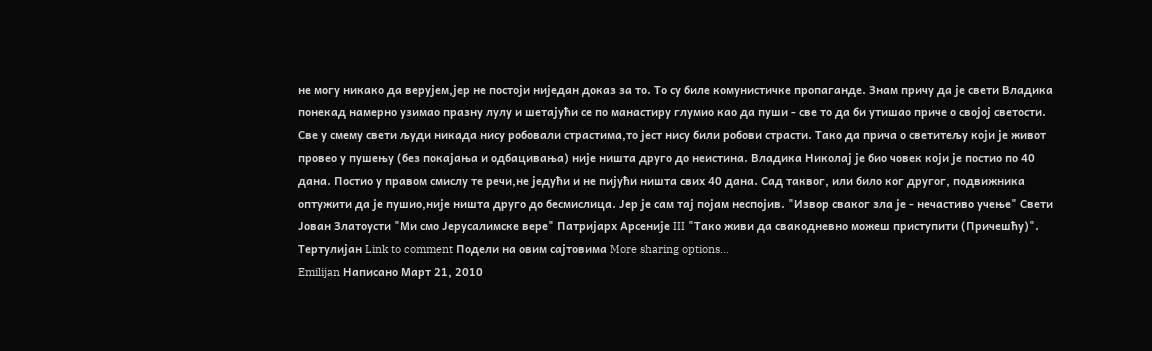не могу никако да верујем,јер не постоји ниједан доказ за то. То су биле комунистичке пропаганде. Знам причу да је свети Владика понекад намерно узимао празну лулу и шетајући се по манастиру глумио као да пуши - све то да би утишао приче о својој светости. Све у смему свети људи никада нису робовали страстима,то јест нису били робови страсти. Тако да прича о светитељу који је живот провео у пушењу (без покајања и одбацивања) није ништа друго до неистина. Владика Николај је био човек који је постио по 40 дана. Постио у правом смислу те речи,не једући и не пијући ништа свих 40 дана. Сад таквог, или било ког другог, подвижника оптужити да је пушио,није ништа друго до бесмислица. Јер је сам тај појам неспојив. "Извор сваког зла је - нечастиво учење" Свети Јован Златоусти "Ми смо Јерусалимске вере" Патријарх Арсеније III "Тако живи да свакодневно можеш приступити (Причешћу)". Тертулијан Link to comment Подели на овим сајтовима More sharing options...
Emilijan Написано Март 21, 2010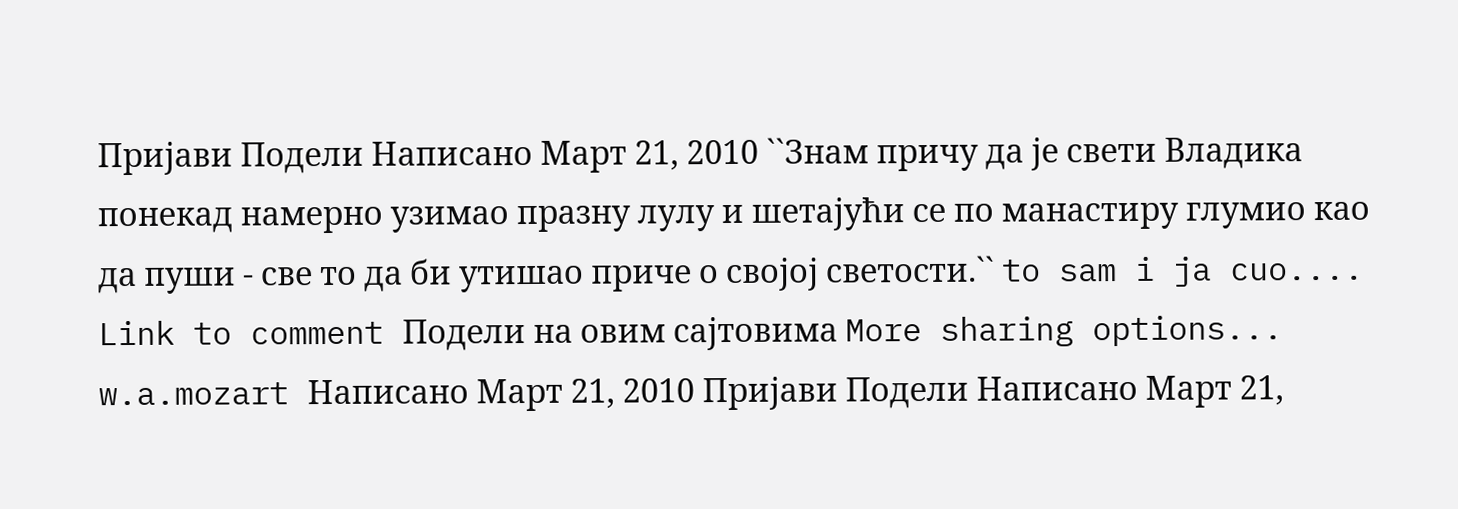Пријави Подели Написано Март 21, 2010 ``Знам причу да је свети Владика понекад намерно узимао празну лулу и шетајући се по манастиру глумио као да пуши - све то да би утишао приче о својој светости.`` to sam i ja cuo.... Link to comment Подели на овим сајтовима More sharing options...
w.a.mozart Написано Март 21, 2010 Пријави Подели Написано Март 21,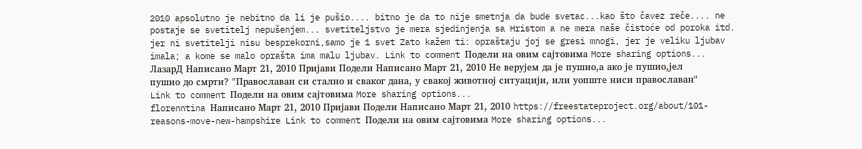2010 apsolutno je nebitno da li je pušio.... bitno je da to nije smetnja da bude svetac...kao što čavez reče.... ne postaje se svetitelj nepušenjem... svetiteljstvo je mera sjedinjenja sa Hristom a ne mera naše čistoće od poroka itd. jer ni svetitelji nisu besprekorni,samo je 1 svet Zato kažem ti: opraštaju joj se gresi mnogi, jer je veliku ljubav imala; a kome se malo oprašta ima malu ljubav. Link to comment Подели на овим сајтовима More sharing options...
ЛазарД Написано Март 21, 2010 Пријави Подели Написано Март 21, 2010 Не верујем да је пушио,а ако је пушио,јел пушио до смрти? "Православан си стално и сваког дана, у свакој животној ситуацији, или уопште ниси православан" Link to comment Подели на овим сајтовима More sharing options...
florenntina Написано Март 21, 2010 Пријави Подели Написано Март 21, 2010 https://freestateproject.org/about/101-reasons-move-new-hampshire Link to comment Подели на овим сајтовима More sharing options...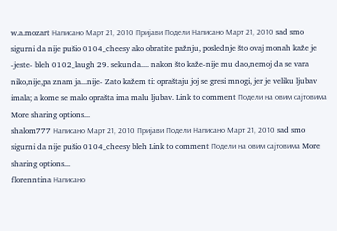w.a.mozart Написано Март 21, 2010 Пријави Подели Написано Март 21, 2010 sad smo sigurni da nije pušio 0104_cheesy ako obratite pažnju, poslednje što ovaj monah kaže je -jeste- bleh 0102_laugh 29. sekunda.... nakon što kaže-nije mu dao,nemoj da se vara niko,nije,pa znam ja...nije- Zato kažem ti: opraštaju joj se gresi mnogi, jer je veliku ljubav imala; a kome se malo oprašta ima malu ljubav. Link to comment Подели на овим сајтовима More sharing options...
shalom777 Написано Март 21, 2010 Пријави Подели Написано Март 21, 2010 sad smo sigurni da nije pušio 0104_cheesy bleh Link to comment Подели на овим сајтовима More sharing options...
florenntina Написано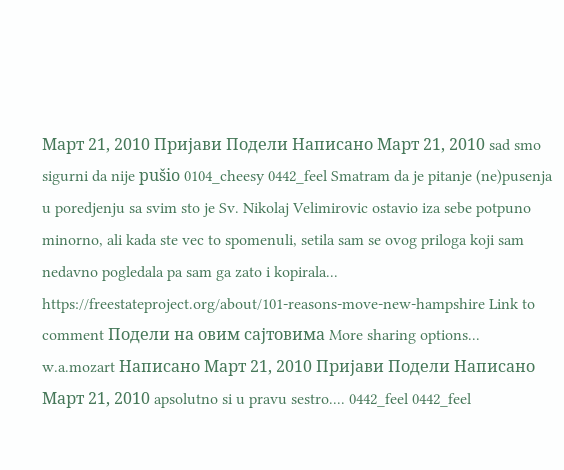Март 21, 2010 Пријави Подели Написано Март 21, 2010 sad smo sigurni da nije pušio 0104_cheesy 0442_feel Smatram da je pitanje (ne)pusenja u poredjenju sa svim sto je Sv. Nikolaj Velimirovic ostavio iza sebe potpuno minorno, ali kada ste vec to spomenuli, setila sam se ovog priloga koji sam nedavno pogledala pa sam ga zato i kopirala... https://freestateproject.org/about/101-reasons-move-new-hampshire Link to comment Подели на овим сајтовима More sharing options...
w.a.mozart Написано Март 21, 2010 Пријави Подели Написано Март 21, 2010 apsolutno si u pravu sestro.... 0442_feel 0442_feel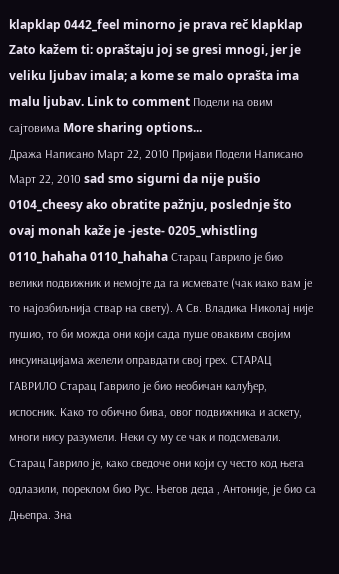klapklap 0442_feel minorno je prava reč klapklap Zato kažem ti: opraštaju joj se gresi mnogi, jer je veliku ljubav imala; a kome se malo oprašta ima malu ljubav. Link to comment Подели на овим сајтовима More sharing options...
Дража Написано Март 22, 2010 Пријави Подели Написано Март 22, 2010 sad smo sigurni da nije pušio 0104_cheesy ako obratite pažnju, poslednje što ovaj monah kaže je -jeste- 0205_whistling 0110_hahaha 0110_hahaha Старац Гаврило је био велики подвижник и немојте да га исмевате (чак иако вам је то најозбиљнија ствар на свету). А Св. Владика Николај није пушио, то би можда они који сада пуше оваквим својим инсуинацијама желели оправдати свој грех. СТАРАЦ ГАВРИЛО Старац Гаврило је био необичан калуђер, испосник. Како то обично бива, овог подвижника и аскету, многи нису разумели. Неки су му се чак и подсмевали. Старац Гаврило је, како сведоче они који су често код њега одлазили, пореклом био Рус. Његов деда , Антоније, је био са Дњепра. Зна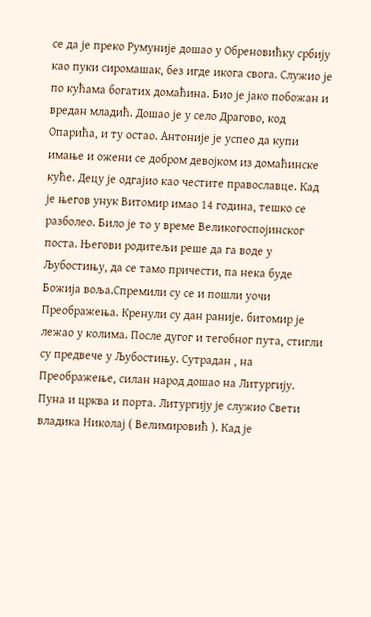се да је преко Румуније дошао у Обреновићку србију као пуки сиромашак, без игде икога свога. Служио је по кућама богатих домаћина. Био је јако побожан и вредан младић. Дошао је у село Драгово, код Опарића, и ту остао. Антоније је успео да купи имање и ожени се добром девојком из домаћинске куће. Децу је одгајио као честите православце. Кад је његов унук Витомир имао 14 година, тешко се разболео. Било је то у време Великогоспојинског поста. Његови родитељи реше да га воде у Љубостињу, да се тамо причести, па нека буде Божија воља.Спремили су се и пошли уочи Преображења. Кренули су дан раније. битомир је лежао у колима. После дугог и тегобног пута, стигли су предвече у Љубостињу. Сутрадан , на Преображење, силан народ дошао на Литургију. Пуна и црква и порта. Литургију је служио Свети владика Николај ( Велимировић ). Кад је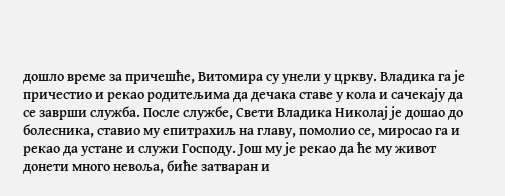дошло време за причешће, Витомира су унели у цркву. Владика га је причестио и рекао родитељима да дечака ставе у кола и сачекају да се заврши служба. После службе, Свети Владика Николај је дошао до болесника, ставио му епитрахиљ на главу, помолио се, миросао га и рекао да устане и служи Господу. Још му је рекао да ће му живот донети много невоља, биће затваран и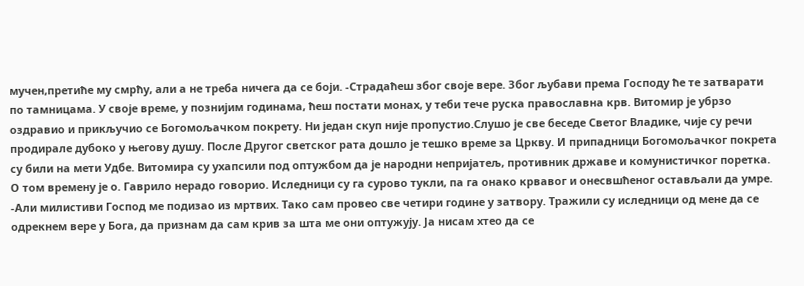мучен,претиће му смрћу, али а не треба ничега да се боји. -Страдаћеш због своје вере. Због љубави према Господу ће те затварати по тамницама. У своје време, у познијим годинама, ћеш постати монах, у теби тече руска православна крв. Витомир је убрзо оздравио и прикључио се Богомољачком покрету. Ни један скуп није пропустио.Слушо је све беседе Светог Владике, чије су речи продирале дубоко у његову душу. После Другог светског рата дошло је тешко време за Цркву. И припадници Богомољачког покрета су били на мети Удбе. Витомира су ухапсили под оптужбом да је народни непријатељ, противник државе и комунистичког поретка. О том времену је о. Гаврило нерадо говорио. Иследници су га сурово тукли, па га онако крвавог и онесвшћеног остављали да умре. -Али милистиви Господ ме подизао из мртвих. Тако сам провео све четири године у затвору. Тражили су иследници од мене да се одрекнем вере у Бога, да признам да сам крив за шта ме они оптужују. Ја нисам хтео да се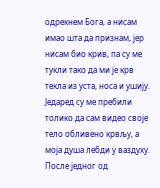одрекнем Бога, а нисам имао шта да признам, јер нисам био крив, па су ме тукли тако да ми је крв текла из уста, носа и ушију. Једаред су ме пребили толико да сам видео своје тело обливено крвљу, а моја душа лебди у ваздуху. После једног од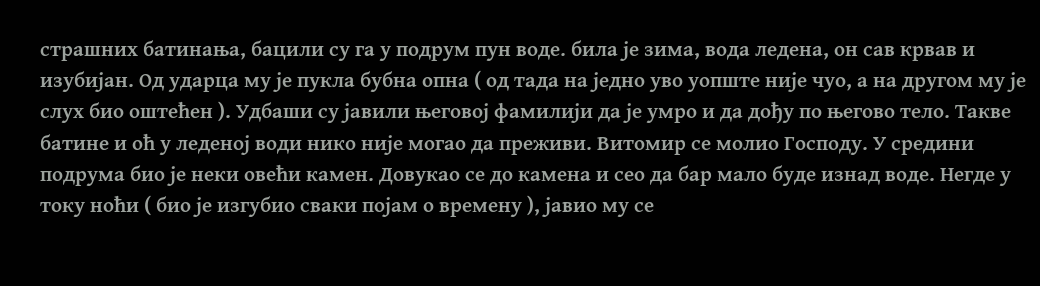страшних батинања, бацили су га у подрум пун воде. била је зима, вода ледена, он сав крвав и изубијан. Од ударца му је пукла бубна опна ( од тада на једно уво уопште није чуо, а на другом му је слух био оштећен ). Удбаши су јавили његовој фамилији да је умро и да дођу по његово тело. Такве батине и оћ у леденој води нико није могао да преживи. Витомир се молио Господу. У средини подрума био је неки овећи камен. Довукао се до камена и сео да бар мало буде изнад воде. Негде у току ноћи ( био је изгубио сваки појам о времену ), јавио му се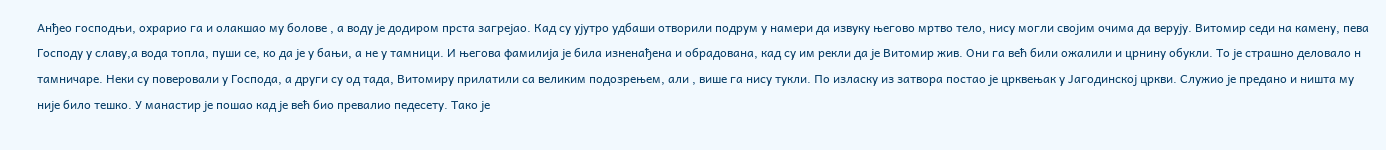Анђео господњи, охрарио га и олакшао му болове , а воду је додиром прста загрејао. Кад су ујутро удбаши отворили подрум у намери да извуку његово мртво тело, нису могли својим очима да верују. Витомир седи на камену, пева Господу у славу,а вода топла, пуши се, ко да је у бањи, а не у тамници. И његова фамилија је била изненађена и обрадована, кад су им рекли да је Витомир жив. Они га већ били ожалили и црнину обукли. То је страшно деловало н тамничаре. Неки су поверовали у Господа, а други су од тада, Витомиру прилатили са великим подозрењем, али , више га нису тукли. По изласку из затвора постао је црквењак у Јагодинској цркви. Служио је предано и ништа му није било тешко. У манастир је пошао кад је већ био превалио педесету. Тако је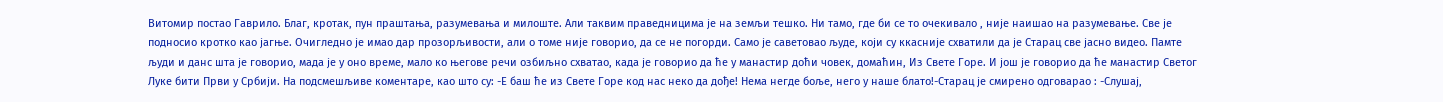Витомир постао Гаврило. Благ, кротак, пун праштања, разумевања и милоште. Али таквим праведницима је на земљи тешко. Ни тамо, где би се то очекивало , није наишао на разумевање. Све је подносио кротко као јагње. Очигледно је имао дар прозорљивости, али о томе није говорио, да се не погорди. Само је саветовао људе, који су ккасније схватили да је Старац све јасно видео. Памте људи и данс шта је говорио, мада је у оно време, мало ко његове речи озбиљно схватао, када је говорио да ће у манастир доћи човек, домаћин, Из Свете Горе. И још је говорио да ће манастир Светог Луке бити Први у Србији. На подсмешљиве коментаре, као што су: -Е баш ће из Свете Горе код нас неко да дође! Нема негде боље, него у наше блато!-Старац је смирено одговарао : -Слушај,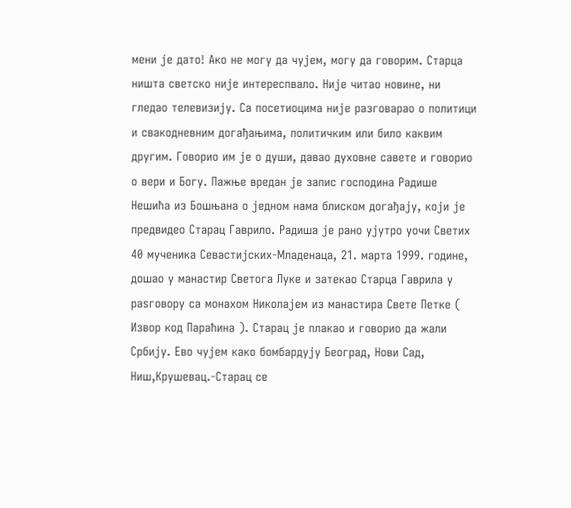мени је дато! Ако не могу да чујем, могу да говорим. Старца ништа светско није интереспвало. Није читао новине, ни гледао телевизију. Са посетиоцима није разговарао о политици и свакодневним догађањима, политичким или било каквим другим. Говорио им је о души, давао духовне савете и говорио о вери и Богу. Пажње вредан је запис господина Радише Нешића из Бошњана о једном нама блиском догађају, који је предвидео Старац Гаврило. Радиша је рано ујутро уочи Светих 40 мученика Севастијских-Младенаца, 21. марта 1999. године, дошао у манастир Светога Луке и затекао Старца Гаврила у раѕговору са монахом Николајем из манастира Свете Петке ( Извор код Параћина ). Старац је плакао и говорио да жали Србију. Ево чујем како бомбардују Београд, Нови Сад, Ниш,Крушевац.-Старац се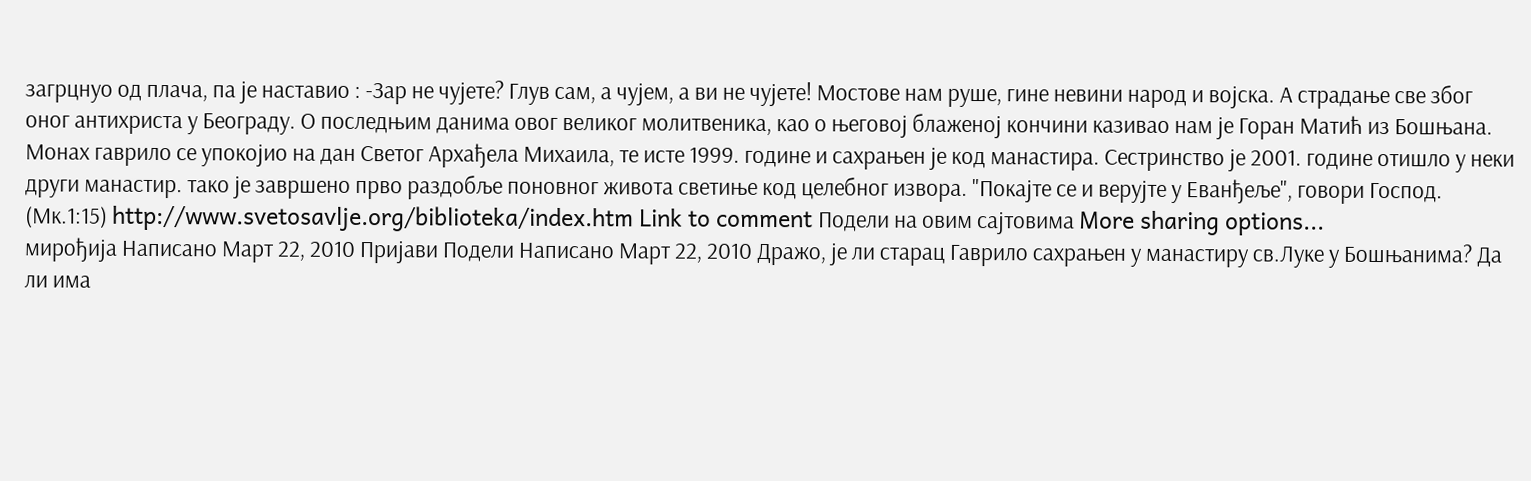загрцнуо од плача, па је наставио : -Зар не чујете? Глув сам, а чујем, а ви не чујете! Мостове нам руше, гине невини народ и војска. А страдање све због оног антихриста у Београду. О последњим данима овог великог молитвеника, као о његовој блаженој кончини казивао нам је Горан Матић из Бошњана. Монах гаврило се упокојио на дан Светог Архађела Михаила, те исте 1999. године и сахрањен је код манастира. Сестринство је 2001. године отишло у неки други манастир. тако је завршено прво раздобље поновног живота светиње код целебног извора. "Покајте се и верујте у Еванђеље", говори Господ. (Мк.1:15) http://www.svetosavlje.org/biblioteka/index.htm Link to comment Подели на овим сајтовима More sharing options...
мирођија Написано Март 22, 2010 Пријави Подели Написано Март 22, 2010 Дражо, је ли старац Гаврило сахрањен у манастиру св.Луке у Бошњанима? Да ли има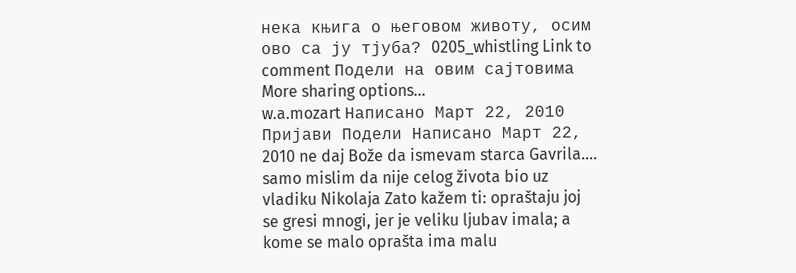нека књига о његовом животу, осим ово са ју тјуба? 0205_whistling Link to comment Подели на овим сајтовима More sharing options...
w.a.mozart Написано Март 22, 2010 Пријави Подели Написано Март 22, 2010 ne daj Bože da ismevam starca Gavrila.... samo mislim da nije celog života bio uz vladiku Nikolaja Zato kažem ti: opraštaju joj se gresi mnogi, jer je veliku ljubav imala; a kome se malo oprašta ima malu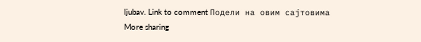ljubav. Link to comment Подели на овим сајтовима More sharing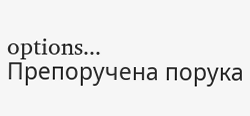options...
Препоручена порука